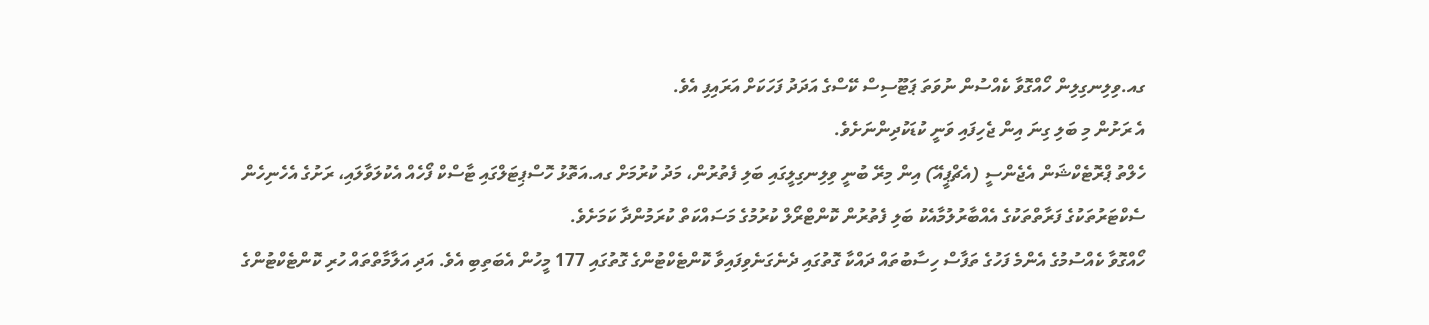ގއ.ވިލިނގިލިން ހޯއްގޮވާ ކެއްސުން ނުވަތަ ޕަޓޫސިސް ކޭސްގެ އަދަދު ފަހަކަށް އަރައިފި އެވެ.
އެ ރަށުން މި ބަލި ގިނަ އިން ޖެހިފައި ވަނީ ކުޑަކުދިންނަށެވެ.
ހެލްތު ޕްރޮޓެކްޝަން އެޖެންސީ (އެޗްޕީއޭ) އިން މިރޭ ބުނީ ވިލިނގިލީގައި ބަލި ފެތުރުން، މަދު ކުރުމަށް ގއ.އަތޮޅު ހޮސްޕިޓަލްގައި ޓާސްކް ފޯހެއް އެކުލަވާލައި، ރަށުގެ އެހެނިހެން ސެކްޓަރުތަކުގެ ފަރާތްތަކުގެ އެއްބާރުލުމާއެކު ބަލި ފެތުރުން ކޮންޓްރޯލް ކުރުމުގެ މަސައްކަތް ކުރަމުންދާ ކަމަށެވެ.
ހޯއްގޮވާ ކެއްސުމުގެ އެންމެ ފަހުގެ ތަފާސް ހިސާބުތައް ދައްކާ ގޮތުގައި ދެނެގަނެވިފައިވާ ކޮންޓެކްޓުންގެ ގޮތުގައި 177 މީހުން އެބަތިބި އެވެ. އަދި އަލާމާތްތައް ހުރި ކޮންޓެކްޓުންގެ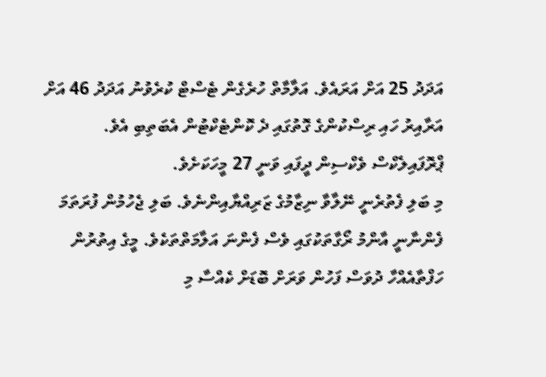އަދަދު 25 އަށް އަރައެވެ. އަލާމާތް ހުރެގެން ޓެސްޓް ކުރެވުނު އަދަދު 46 އަށް އަރާއިރު ހައި ރިސްކުންގެ ގޮތުގައި ދެ ކޮންޓެކްޓުން އެބަތިބި އެވެ.
ޕްރޮފައިލެކްސް ވެކްސިން ދީފައި ވަނީ 27 މީހަކަށެވެ.
މި ބަލި ފެތުރެނީ ނޭލާވާ ނިޒާމުގެ ޒަރިއްޔާއިންނެވެ. ބަލި ޖެހުމުން ފުރަތަމަ ފެންނާނީ އާންމު ރޯގާތަކުގައި ވެސް ފެންނަ އަލާމަތްތަކެވެ. މީގެ އިތުރުން ހަފްތާއެއްހާ ދުވަސް ފަހުން ވަރަށް ބޮޑަށް ކެއްސާ މި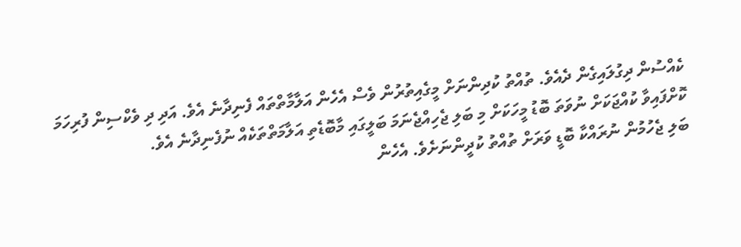ކެއްސުން ދިގުލައިގެން ދެއެވެ. ތުއްތު ކުދިންނަށް މީގެއިތުރުން ވެސް އެހެން އަލާމާތްތައް ފެނިދާނެ އެވެ. އަދި ދި ވެކްސިން ފުރިހަމަ ކޮށްފައިވާ ކުއްޖަކަށް ނުވަތަ ބޮޑު މީހަކަށް މި ބަލި ޖެހިއްޖެނަމަ ބަލީގައި މާބޮޑެތި އަލާމަތްތަކެއް ނުފެނިދާނެ އެވެ.
ބަލި ޖެހުމުން ނުރައްކާ ބޮޑީ ވަރަށް ތުއްތު ކުދީންނަށެވެ. އެހެން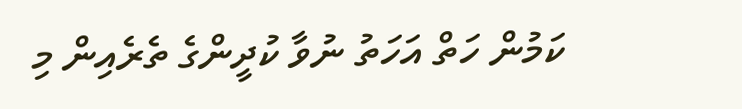ކަމުން ހަތް އަހަތު ނުވާ ކުދީންގެ ތެރެއިން މި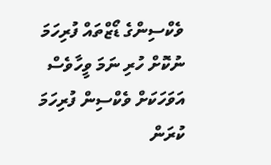ވެކްސިންގެ ޑޯޒްތައް ފުރިހަމަ ނުކޮށް ހުރި ނަމަ ވީހާވެސް އަވަހަކަށް ވެކްސިން ފުރިހަމަ ކުރަން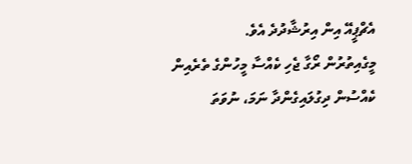އެޗްޕީއޭ އިން އިރުޝާދުދެ އެވެ.
މީގެއިތުރުން ރޯގާ ޖެހި ކެއްސާ މީހުންގެ ތެރެއިން ކެއްސުން ދިގުލައިގެންދާ ނަމަ، ނުވަތަ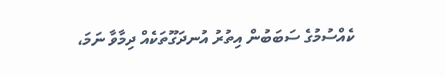ކެއްސުމުގެ ސަބަބުން އިތުރު އުނދަގޫތަކެއް ދިމާވާ ނަމަ،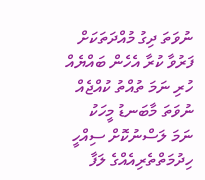ނުވަތަ ދިގު މުއްދަތަކަށް ފަރުވާ ކުރާ އެހެން ބައްޔެއް ހުރި ނަމަ ތުއްތު ކުއްޖެއް ނުވަތަ މާބަނޑު މީހަކު ނަމަ ލަސްނުކޮށް ސިއްހީ ހިދުމަތްތެރިއެއްގެ ލަފާ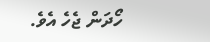ހޯދަން ޖެހެ އެވެ.